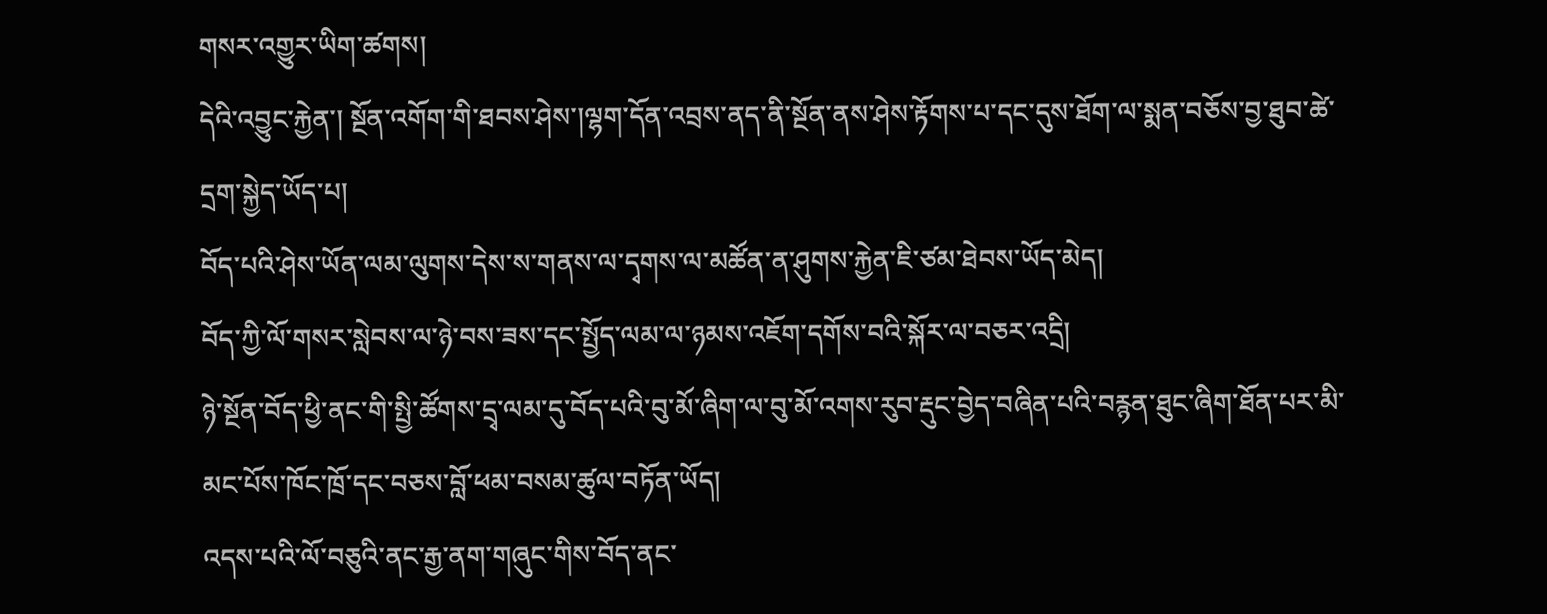གསར་འགྱུར་ཡིག་ཚགས།
དེའི་འབྱུང་རྐྱེན་། སྔོན་འགོག་གི་ཐབས་ཤེས་།ལྷག་དོན་འབྲས་ནད་ནི་སྔོན་ནས་ཤེས་རྟོགས་པ་དང་དུས་ཐོག་ལ་སྨན་བཅོས་བྱ་ཐུབ་ཚེ་དྲག་སྐྱེད་ཡོད་པ།
བོད་པའི་ཤེས་ཡོན་ལམ་ལུགས་དེས་ས་གནས་ལ་དྭགས་ལ་མཚོན་ན་ཤུགས་རྐྱེན་ཇི་ཙམ་ཐེབས་ཡོད་མེད།
བོད་ཀྱི་ལོ་གསར་སླེབས་ལ་ཉེ་བས་ཟས་དང་སྤྱོད་ལམ་ལ་ཉམས་འཇོག་དགོས་བའི་སྐོར་ལ་བཅར་འདྲི།
ཉེ་སྔོན་བོད་ཕྱི་ནང་གི་སྤྱི་ཚོགས་དྲྭ་ལམ་དུ་བོད་པའི་བུ་མོ་ཞིག་ལ་བུ་མོ་འགས་རུབ་རྡུང་བྱེད་བཞིན་པའི་བརྙན་ཐུང་ཞིག་ཐོན་པར་མི་མང་པོས་ཁོང་ཁྲོ་དང་བཅས་བློ་ཕམ་བསམ་ཚུལ་བཏོན་ཡོད།
འདས་པའི་ལོ་བཅུའི་ནང་རྒྱ་ནག་གཞུང་གིས་བོད་ནང་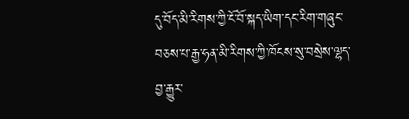དུ་བོད་མི་རིགས་ཀྱི་ངོ་བོ་སྐད་ཡིག་དང་རིག་གཞུང་བཅས་པ་རྒྱ་ཧན་མི་རིགས་ཀྱི་ཁོངས་སུ་བསྲེས་ལྷད་བྱ་རྒྱུར་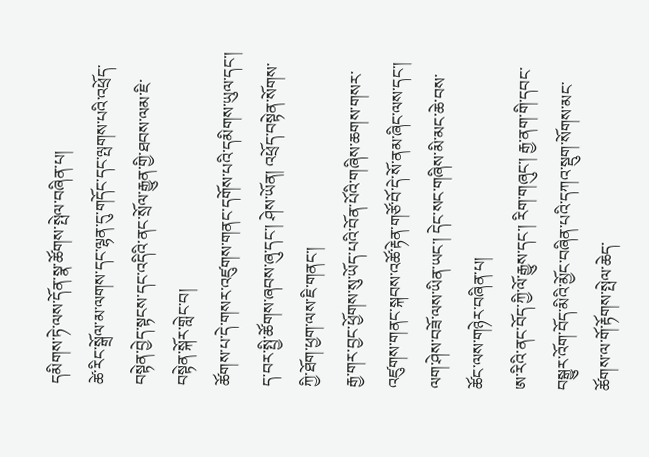དམིགས་ཏེ་ལས་དོན་སྣ་ཚོགས་སྤེལ་བཞིན་པ།
ཚེ་རིང་སྒྲོལ་མ་ལགས་དང་ལྷན་དུ་གདོང་དང་ལྤགས་པའི་འཕྲོད་བསྟེན་བྱེད་སྟངས་དང་འདིའི་ནང་སྲོལ་རྒྱུན་གྱི་ཐབས་ལམ་ཇི་བསྟེན་སྐོར་གླེང་བ།
ཚོགས་པ་དེ་གསར་འཛུགས་གནང་དགོས་པའི་དམིགས་ཡུལ་དང་། ད་བར་སྤྱི་ཚོགས་ཞབས་ཞུ་དང་། ཤེས་ཡོན། འཕྲོད་བསྟེན་སོགས་ཀྱི་ཐོག་ཕྱག་ལས་ཇི་གནང་།
རྒྱ་གར་བྱང་ཕྱོགས་སུ་ཡོད་པའི་བོན་པོའི་གཞིས་ཆགས་གསར་འཛུགས་གནང་སྐབས་འཚོ་རྟེན་གཙོ་བོ་དེ་སོ་ནམ་ཞིང་ལས་དང་། ལག་ཤེས་བཟོ་ལས་ཡིན་ཡང་། དེང་སང་གཞིས་མི་མང་ཆེ་བས་ཚོང་ལས་གཉེར་བཞིན་པ།
ཨ་རིའི་ནང་བོད་ཀྱི་ལོ་རྒྱུས་དང་། རིག་གཞུང་། རྒྱ་ནག་གི་དབང་བསྒྱུར་འོག་བོད་མིའི་མྱོང་བཞིན་པའི་དཀའ་སྡུག་སོགས་མང་ཚོགས་ལ་གོ་རྟོགས་སྤེལ་ཆེད་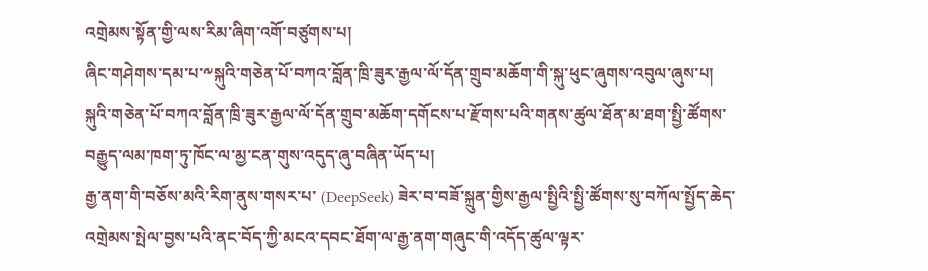འགྲེམས་སྟོན་གྱི་ལས་རིམ་ཞིག་འགོ་བཙུགས་པ།
ཞིང་གཤེགས་དམ་པ་༸སྐུའི་གཅེན་པོ་བཀའ་བློན་ཁྲི་ཟུར་རྒྱལ་ལོ་དོན་གྲུབ་མཆོག་གི་སྐུ་ཕུང་ཞུགས་འབུལ་ཞུས་པ།
སྐུའི་གཅེན་པོ་བཀའ་བློན་ཁྲི་ཟུར་རྒྱལ་ལོ་དོན་གྲུབ་མཆོག་དགོངས་པ་རྫོགས་པའི་གནས་ཚུལ་ཐོན་མ་ཐག་སྤྱི་ཚོགས་བརྒྱུད་ལམ་ཁག་ཏུ་ཁོང་ལ་མྱ་ངན་གུས་འདུད་ཞུ་བཞིན་ཡོད་པ།
རྒྱ་ནག་གི་བཅོས་མའི་རིག་ནུས་གསར་པ་ (DeepSeek) ཟེར་བ་བཟོ་སྐྲུན་གྱིས་རྒྱལ་སྤྱིའི་སྤྱི་ཚོགས་སུ་བཀོལ་སྤྱོད་ཆེད་འགྲེམས་སྤེལ་བྱས་པའི་ནང་བོད་ཀྱི་མངའ་དབང་ཐོག་ལ་རྒྱ་ནག་གཞུང་གི་འདོད་ཚུལ་ལྟར་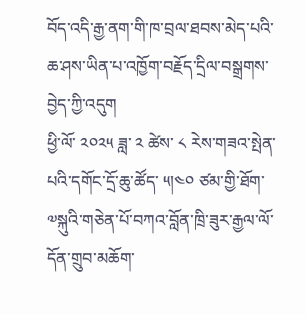བོད་འདི་རྒྱ་ནག་གི་ཁ་བྲལ་ཐབས་མེད་པའི་ཆ་ཤས་ཡིན་པ་འཁྱོག་བརྗོད་དྲིལ་བསྒྲགས་བྱེད་ཀྱི་འདུག
ཕྱི་ལོ་ ༢༠༢༥ ཟླ་ ༢ ཚེས་ ༨ རེས་གཟའ་སྤེན་པའི་དགོང་དྲོ་ཆུ་ཚོད་ ༥།༤༠ ཙམ་གྱི་ཐོག་༧སྐུའི་གཅེན་པོ་བཀའ་བློན་ཁྲི་ཟུར་རྒྱལ་ལོ་དོན་གྲུབ་མཆོག་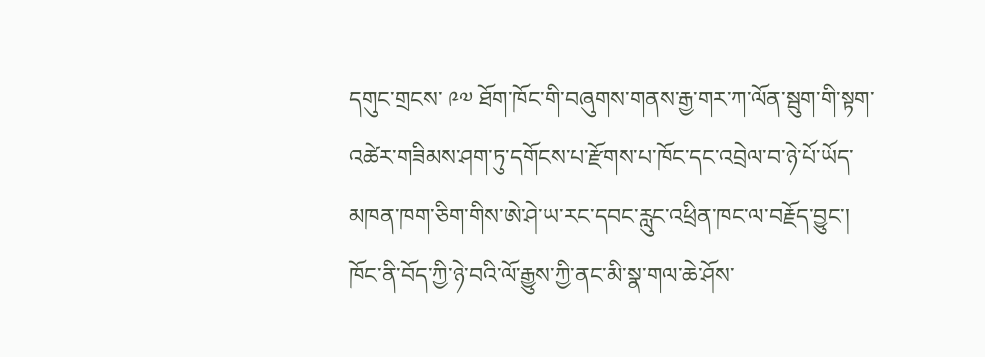དགུང་གྲངས་ ༩༧ ཐོག་ཁོང་གི་བཞུགས་གནས་རྒྱ་གར་ཀ་ལོན་སྦུག་གི་སྟག་འཚེར་གཟིམས་ཤག་ཏུ་དགོངས་པ་རྫོགས་པ་ཁོང་དང་འབྲེལ་བ་ཉེ་པོ་ཡོད་མཁན་ཁག་ཅིག་གིས་ཨེ་ཤེ་ཡ་རང་དབང་རླུང་འཕྲིན་ཁང་ལ་བརྗོད་བྱུང་། ཁོང་ནི་བོད་ཀྱི་ཉེ་བའི་ལོ་རྒྱུས་ཀྱི་ནང་མི་སྣ་གལ་ཆེ་ཤོས་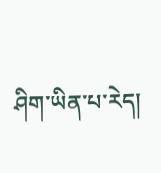ཤིག་ཡིན་པ་རེད།